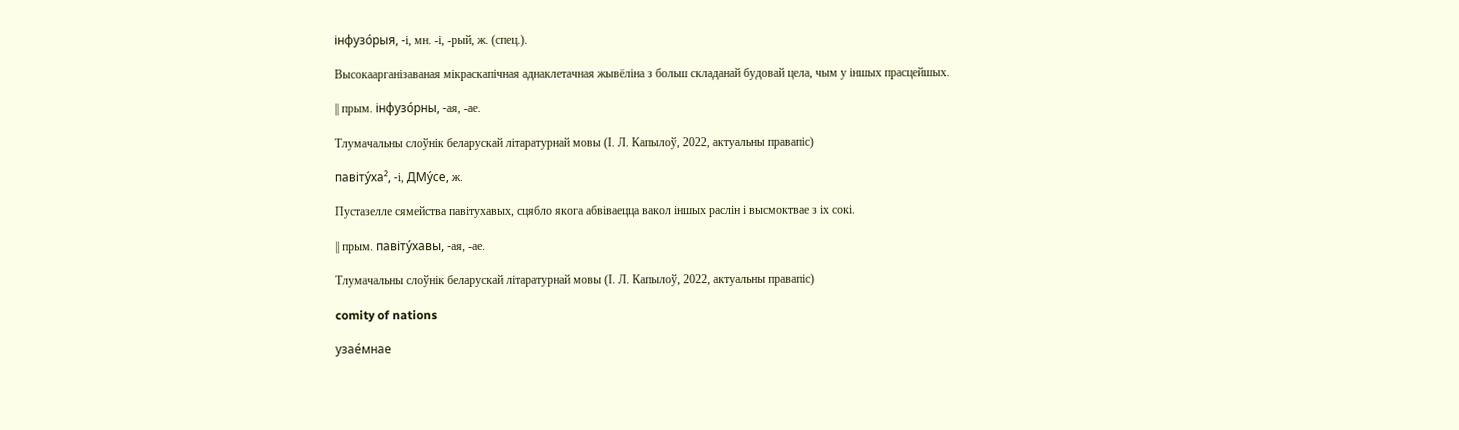інфузо́рыя, -і, мн. -і, -рый, ж. (спец.).

Высокаарганізаваная мікраскапічная аднаклетачная жывёліна з больш складанай будовай цела, чым у іншых прасцейшых.

|| прым. інфузо́рны, -ая, -ае.

Тлумачальны слоўнік беларускай літаратурнай мовы (І. Л. Капылоў, 2022, актуальны правапіс)

павіту́ха², -і, ДМу́се, ж.

Пустазелле сямейства павітухавых, сцябло якога абвіваецца вакол іншых раслін і высмоктвае з іх сокі.

|| прым. павіту́хавы, -ая, -ае.

Тлумачальны слоўнік беларускай літаратурнай мовы (І. Л. Капылоў, 2022, актуальны правапіс)

comity of nations

узае́мнае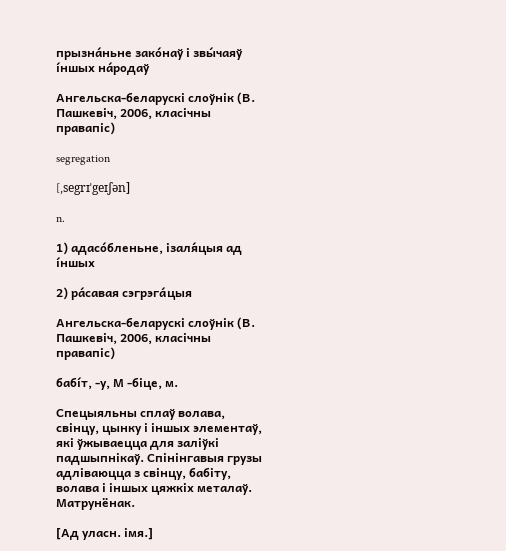прызна́ньне зако́наў і звы́чаяў і́ншых на́родаў

Ангельска-беларускі слоўнік (В. Пашкевіч, 2006, класічны правапіс)

segregation

[,segrɪˈgeɪʃən]

n.

1) адасо́бленьне, ізаля́цыя ад і́ншых

2) ра́савая сэгрэга́цыя

Ангельска-беларускі слоўнік (В. Пашкевіч, 2006, класічны правапіс)

бабі́т, ‑у, М ‑біце, м.

Спецыяльны сплаў волава, свінцу, цынку і іншых элементаў, які ўжываецца для заліўкі падшыпнікаў. Спінінгавыя грузы адліваюцца з свінцу, бабіту, волава і іншых цяжкіх металаў. Матрунёнак.

[Ад уласн. імя.]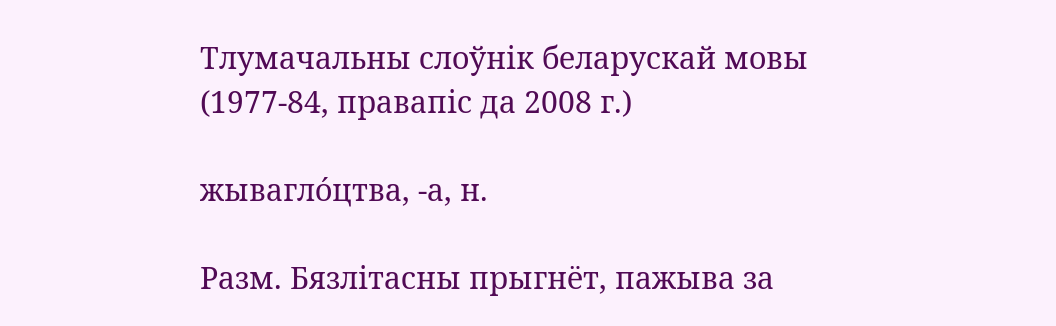Тлумачальны слоўнік беларускай мовы (1977-84, правапіс да 2008 г.)

жывагло́цтва, ‑а, н.

Разм. Бязлітасны прыгнёт, пажыва за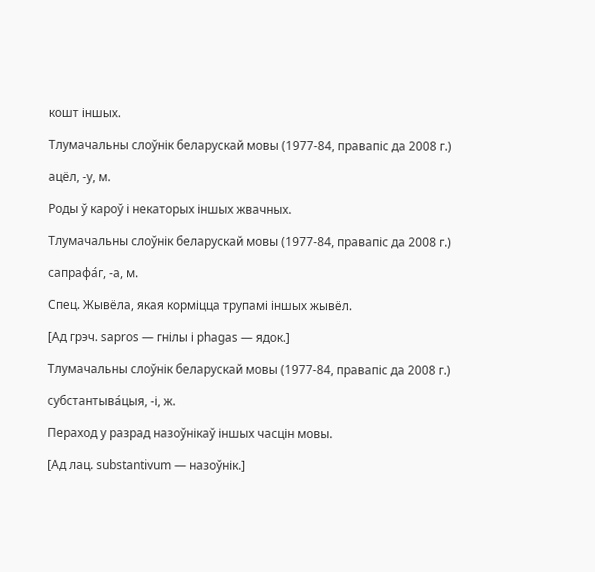кошт іншых.

Тлумачальны слоўнік беларускай мовы (1977-84, правапіс да 2008 г.)

ацёл, ‑у, м.

Роды ў кароў і некаторых іншых жвачных.

Тлумачальны слоўнік беларускай мовы (1977-84, правапіс да 2008 г.)

сапрафа́г, ‑а, м.

Спец. Жывёла, якая корміцца трупамі іншых жывёл.

[Ад грэч. sapros — гнілы і phagas — ядок.]

Тлумачальны слоўнік беларускай мовы (1977-84, правапіс да 2008 г.)

субстантыва́цыя, ‑і, ж.

Пераход у разрад назоўнікаў іншых часцін мовы.

[Ад лац. substantivum — назоўнік.]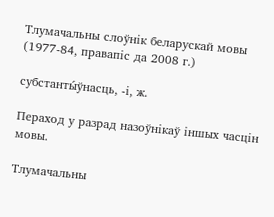Тлумачальны слоўнік беларускай мовы (1977-84, правапіс да 2008 г.)

субстанты́ўнасць, ‑і, ж.

Пераход у разрад назоўнікаў іншых часцін мовы.

Тлумачальны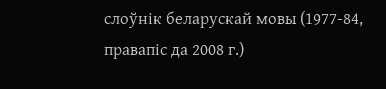слоўнік беларускай мовы (1977-84, правапіс да 2008 г.)